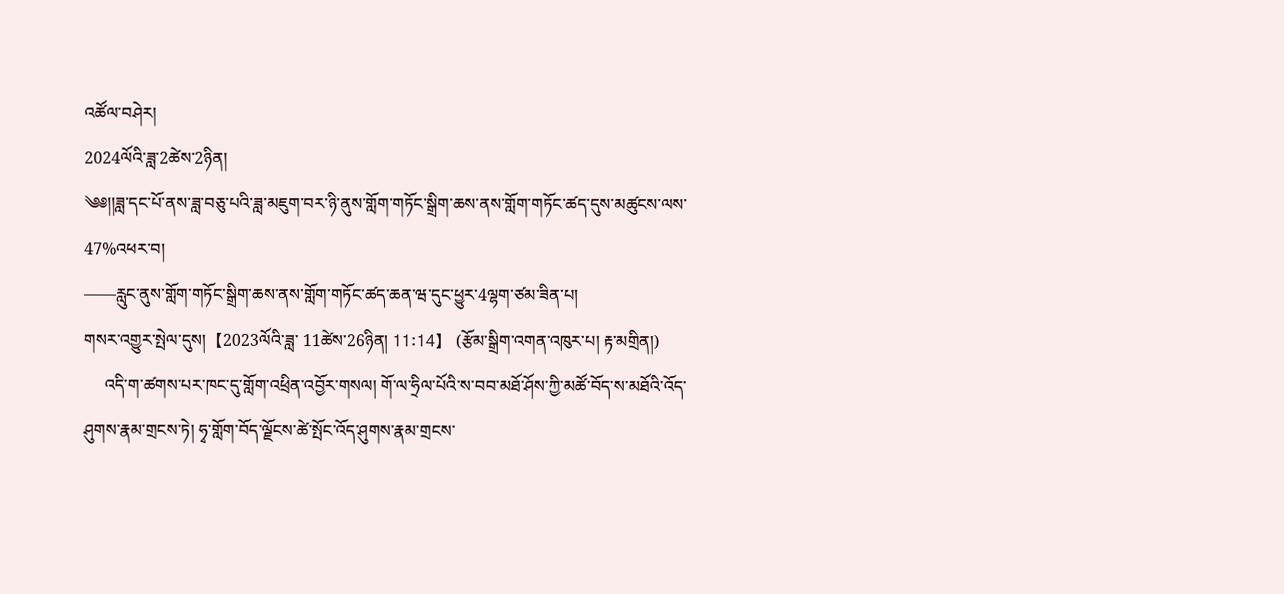འཚོལ་བཤེར།
2024ལོའི་ཟླ་2ཚེས་2ཉིན།
༄༅།།ཟླ་དང་པོ་ནས་ཟླ་བཅུ་པའི་ཟླ་མཇུག་བར་ཉི་ནུས་གློག་གཏོང་སྒྲིག་ཆས་ནས་གློག་གཏོང་ཚད་དུས་མཚུངས་ལས་47%འཕར་བ།
——རླུང་ནུས་གློག་གཏོང་སྒྲིག་ཆས་ནས་གློག་གཏོང་ཚད་ཆན་ཝ་དུང་ཕྱུར་4ལྷག་ཙམ་ཟིན་པ།
གསར་འགྱུར་སྤེལ་དུས།  【2023ལོའི་ཟླ་ 11ཚེས་26ཉིན། 11:14】   (རྩོམ་སྒྲིག་འགན་འཁུར་པ། རྟ་མགྲིན།)
     འདི་ག་ཚགས་པར་ཁང་དུ་གློག་འཕྲིན་འབྱོར་གསལ། གོ་ལ་ཧྲིལ་པོའི་ས་བབ་མཐོ་ཤོས་ཀྱི་མཚོ་བོད་ས་མཐོའི་འོད་ཤུགས་རྣམ་གྲངས་ཏེ། ཧྭ་གློག་བོད་ལྗོངས་ཚེ་སྤོང་འོད་ཤུགས་རྣམ་གྲངས་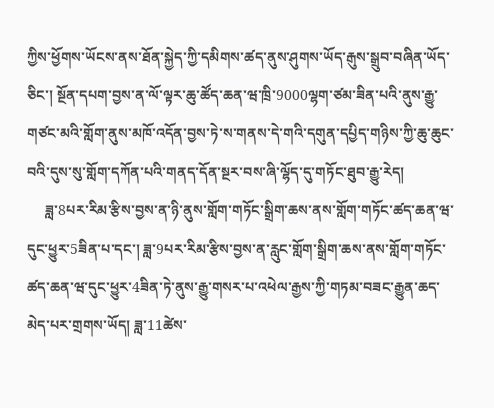ཀྱིས་ཕྱོགས་ཡོངས་ནས་ཐོན་སྐྱེད་ཀྱི་དམིགས་ཚད་ནུས་ཤུགས་ཡོད་རྒུས་སྒྲུབ་བཞིན་ཡོད་ཅིང་། སྔོན་དཔག་བྱས་ན་ལོ་ལྟར་ཆུ་ཚོད་ཆན་ཝ་ཁྲི་9000ལྷག་ཙམ་ཟིན་པའི་ནུས་རྒྱུ་གཙང་མའི་གློག་ནུས་མཁོ་འདོན་བྱས་ཏེ་ས་གནས་དེ་གའི་དགུན་དཔྱིད་གཉིས་ཀྱི་ཆུ་ཆུང་བའི་དུས་སུ་གློག་དཀོན་པའི་གནད་དོན་སྔར་བས་ཞི་ལྷོད་དུ་གཏོང་ཐུབ་རྒྱུ་རེད།
     ཟླ་8པར་རིམ་རྩིས་བྱས་ན་ཉི་ནུས་གློག་གཏོང་སྒྲིག་ཆས་ནས་གློག་གཏོང་ཚད་ཆན་ཝ་དུང་ཕྱུར་5ཟིན་པ་དང་། ཟླ་9པར་རིམ་རྩིས་བྱས་ན་རླུང་གློག་སྒྲིག་ཆས་ནས་གློག་གཏོང་ཚད་ཆན་ཝ་དུང་ཕྱུར་4ཟིན་ཏེ་ནུས་རྒྱུ་གསར་པ་འཕེལ་རྒྱས་ཀྱི་གཏམ་བཟང་རྒྱུན་ཆད་མེད་པར་གྲགས་ཡོད། ཟླ་11ཚེས་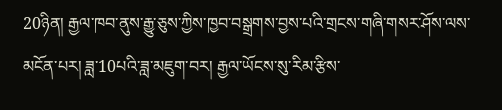20ཉིན། རྒྱལ་ཁབ་ནུས་རྒྱུ་ཅུས་ཀྱིས་ཁྱབ་བསྒྲགས་བྱས་པའི་གྲངས་གཞི་གསར་ཤོས་ལས་མངོན་པར། ཟླ་10པའི་ཟླ་མཇུག་བར། རྒྱལ་ཡོངས་སུ་རིམ་རྩིས་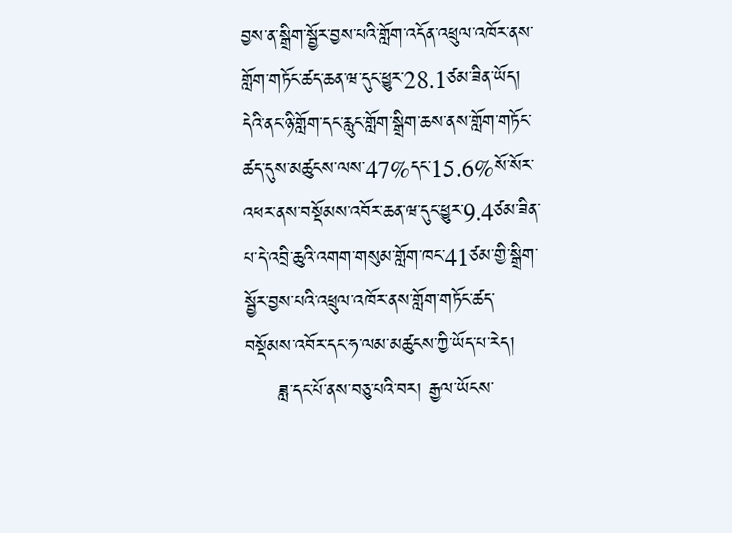བྱས་ན་སྒྲིག་སྦྱོར་བྱས་པའི་གློག་འདོན་འཕྲུལ་འཁོར་ནས་གློག་གཏོང་ཚད་ཆན་ཝ་དུང་ཕྱུར་28.1ཙམ་ཟིན་ཡོད། དེའི་ནང་ཉི་གློག་དང་རླུང་གློག་སྒྲིག་ཆས་ནས་གློག་གཏོང་ཚད་དུས་མཚུངས་ལས་47%དང་15.6%སོ་སོར་འཕར་ནས་བསྡོམས་འབོར་ཆན་ཝ་དུང་ཕྱུར་9.4ཙམ་ཟིན་པ་དེ་འབྲི་ཆུའི་འགག་གསུམ་གློག་ཁང་41ཙམ་གྱི་སྒྲིག་སྦྱོར་བྱས་པའི་འཕྲུལ་འཁོར་ནས་གློག་གཏོང་ཚད་བསྡོམས་འབོར་དང་ཧ་ལམ་མཚུངས་ཀྱི་ཡོད་པ་རེད།
     ཟླ་དང་པོ་ནས་བཅུ་པའི་བར། རྒྱལ་ཡོངས་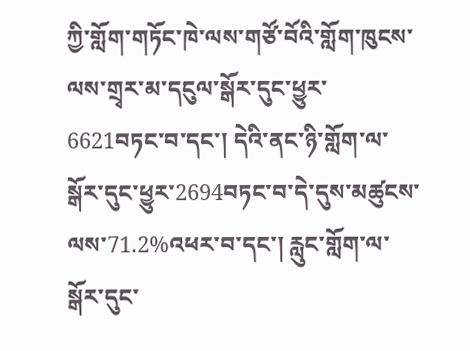ཀྱི་གློག་གཏོང་ཁེ་ལས་གཙོ་བོའི་གློག་ཁུངས་ལས་གྲྭར་མ་དངུལ་སྒོར་དུང་ཕྱུར་6621བཏང་བ་དང་། དེའི་ནང་ཉི་གློག་ལ་སྒོར་དུང་ཕྱུར་2694བཏང་བ་དེ་དུས་མཚུངས་ལས་71.2%འཕར་བ་དང་། རླུང་གློག་ལ་སྒོར་དུང་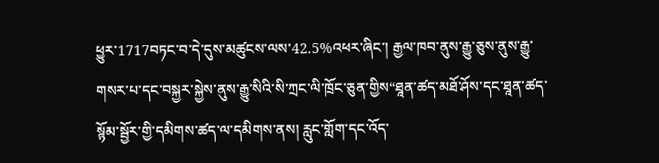ཕྱུར་1717བཏང་བ་དེ་དུས་མཚུངས་ལས་42.5%འཕར་ཞིང་། རྒྱལ་ཁབ་ནུས་རྒྱུ་ཅུས་ནུས་རྒྱུ་གསར་པ་དང་བསྐྱར་སྐྱེས་ནུས་རྒྱུ་སིའི་སི་ཀྲང་ལི་ཁྲོང་ཅུན་གྱིས“ཐཱན་ཚད་མཐོ་ཤོས་དང་ཐཱན་ཚད་སྙོམ་སྦྱོར་གྱི་དམིགས་ཚད་ལ་དམིགས་ནས། རླུང་གློག་དང་འོད་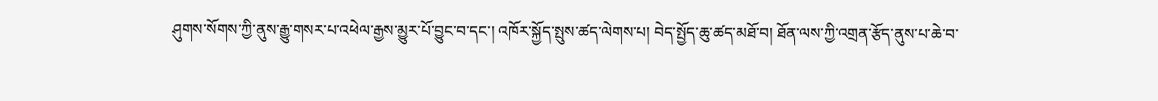ཤུགས་སོགས་ཀྱི་ནུས་རྒྱུ་གསར་པ་འཕེལ་རྒྱས་མྱུར་པོ་བྱུང་བ་དང་། འཁོར་སྐྱོད་སྤུས་ཚད་ལེགས་པ། བེད་སྤྱོད་ཆུ་ཚད་མཐོ་བ། ཐོན་ལས་ཀྱི་འགྲན་རྩོད་ནུས་པ་ཆེ་བ་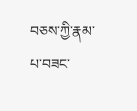བཅས་ཀྱི་རྣམ་པ་བཟང་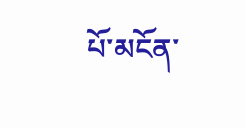པོ་མངོན་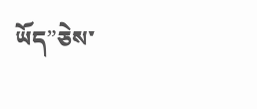ཡོད”ཅེས་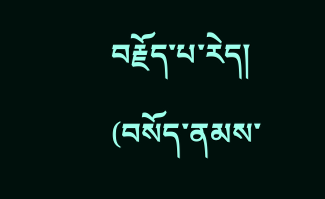བརྗོད་པ་རེད། (བསོད་ནམས་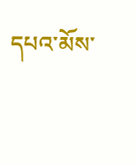དཔའ་མོས་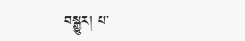བསྒྱུར། པ་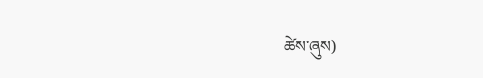ཚེས་ཞུས)